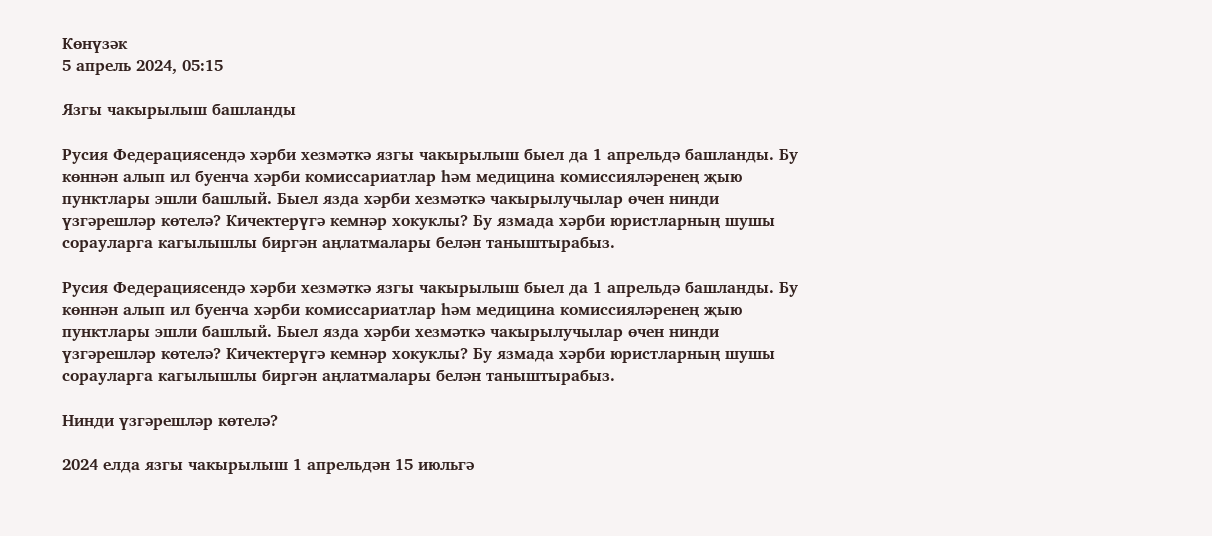Көнүзәк
5 апрель 2024, 05:15

Язгы чакырылыш башланды

Русия Федерациясендә хәрби хезмәткә язгы чакырылыш быел да 1 апрельдә башланды. Бу көннән алып ил буенча хәрби комиссариатлар һәм медицина комиссияләренең җыю пунктлары эшли башлый. Быел язда хәрби хезмәткә чакырылучылар өчен нинди үзгәрешләр көтелә? Кичектерүгә кемнәр хокуклы? Бу язмада хәрби юристларның шушы сорауларга кагылышлы биргән аңлатмалары белән таныштырабыз.

Русия Федерациясендә хәрби хезмәткә язгы чакырылыш быел да 1 апрельдә башланды. Бу көннән алып ил буенча хәрби комиссариатлар һәм медицина комиссияләренең җыю пунктлары эшли башлый. Быел язда хәрби хезмәткә чакырылучылар өчен нинди үзгәрешләр көтелә? Кичектерүгә кемнәр хокуклы? Бу язмада хәрби юристларның шушы сорауларга кагылышлы биргән аңлатмалары белән таныштырабыз.

Нинди үзгәрешләр көтелә?

2024 елда язгы чакырылыш 1 апрельдән 15 июльгә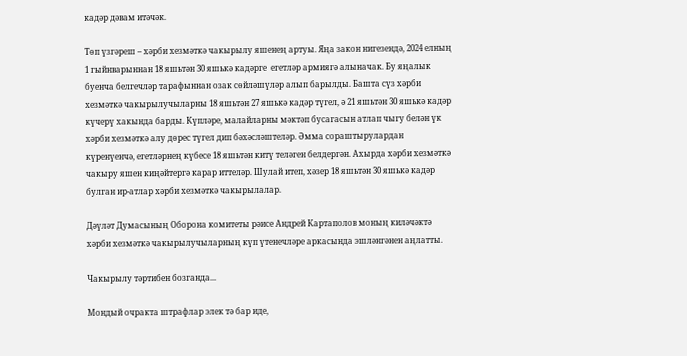кадәр дәвам итәчәк.

Төп үзгәреш – хәрби хезмәткә чакырылу яшенең артуы. Яңа закон нигезендә, 2024 елның 1 гыйнварыннан 18 яшьтән 30 яшькә кадәрге  егетләр армиягә алыначак. Бу яңалык буенча белгечләр тарафыннан озак сөйләшүләр алып барылды. Башта сүз хәрби хезмәткә чакырылучыларны 18 яшьтән 27 яшькә кадәр түгел, ә 21 яшьтән 30 яшькә кадәр күчерү хакында барды. Күпләре, малайларны мәктәп бусагасын атлап чыгу белән үк хәрби хезмәткә алу дөрес түгел дип бәхәсләштеләр. Әмма сораштырулардан күренүенчә, егетләрнең күбесе 18 яшьтән китү теләген белдергән. Ахырда хәрби хезмәткә чакыру яшен киңәйтергә карар иттеләр. Шулай итеп, хәзер 18 яшьтән 30 яшькә кадәр булган ир-атлар хәрби хезмәткә чакырылалар.

Дәүләт Думасының Оборона комитеты рәисе Андрей Картаполов моның киләчәктә хәрби хезмәткә чакырылучыларның күп үтенечләре аркасында эшләнгәнен аңлатты.

Чакырылу тәртибен бозганда...

Мондый очракта штрафлар элек тә бар иде,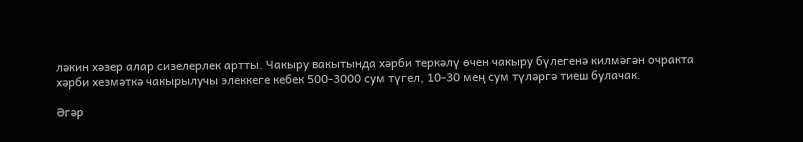ләкин хәзер алар сизелерлек артты. Чакыру вакытында хәрби теркәлү өчен чакыру бүлегенә килмәгән очракта  хәрби хезмәткә чакырылучы элеккеге кебек 500-3000 сум түгел, 10-30 мең сум түләргә тиеш булачак.

Әгәр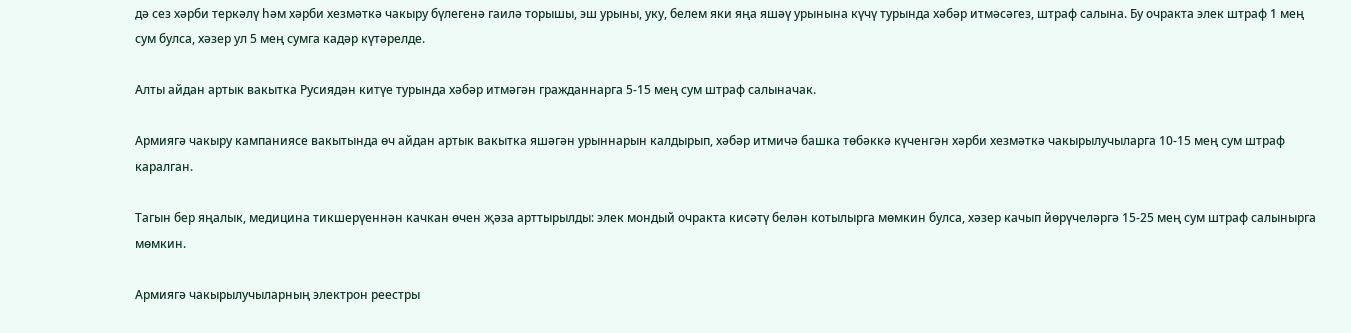дә сез хәрби теркәлү һәм хәрби хезмәткә чакыру бүлегенә гаилә торышы, эш урыны, уку, белем яки яңа яшәү урынына күчү турында хәбәр итмәсәгез, штраф салына. Бу очракта элек штраф 1 мең сум булса, хәзер ул 5 мең сумга кадәр күтәрелде.

Алты айдан артык вакытка Русиядән китүе турында хәбәр итмәгән гражданнарга 5-15 мең сум штраф салыначак.

Армиягә чакыру кампаниясе вакытында өч айдан артык вакытка яшәгән урыннарын калдырып, хәбәр итмичә башка төбәккә күченгән хәрби хезмәткә чакырылучыларга 10-15 мең сум штраф каралган.

Тагын бер яңалык, медицина тикшерүеннән качкан өчен җәза арттырылды: элек мондый очракта кисәтү белән котылырга мөмкин булса, хәзер качып йөрүчеләргә 15-25 мең сум штраф салынырга мөмкин.

Армиягә чакырылучыларның электрон реестры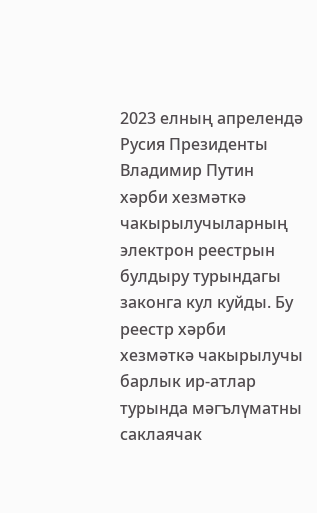2023 елның апрелендә Русия Президенты Владимир Путин хәрби хезмәткә чакырылучыларның электрон реестрын булдыру турындагы законга кул куйды. Бу реестр хәрби хезмәткә чакырылучы барлык ир-атлар турында мәгълүматны саклаячак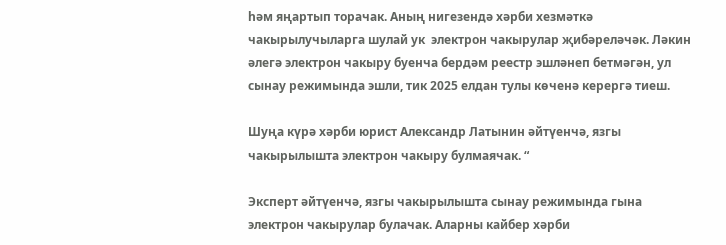һәм яңартып торачак. Аның нигезендә хәрби хезмәткә чакырылучыларга шулай ук  электрон чакырулар җибәреләчәк. Ләкин әлегә электрон чакыру буенча бердәм реестр эшләнеп бетмәгән, ул сынау режимында эшли, тик 2025 елдан тулы көченә керергә тиеш.

Шуңа күрә хәрби юрист Александр Латынин әйтүенчә, язгы чакырылышта электрон чакыру булмаячак. “

Эксперт әйтүенчә, язгы чакырылышта сынау режимында гына электрон чакырулар булачак. Аларны кайбер хәрби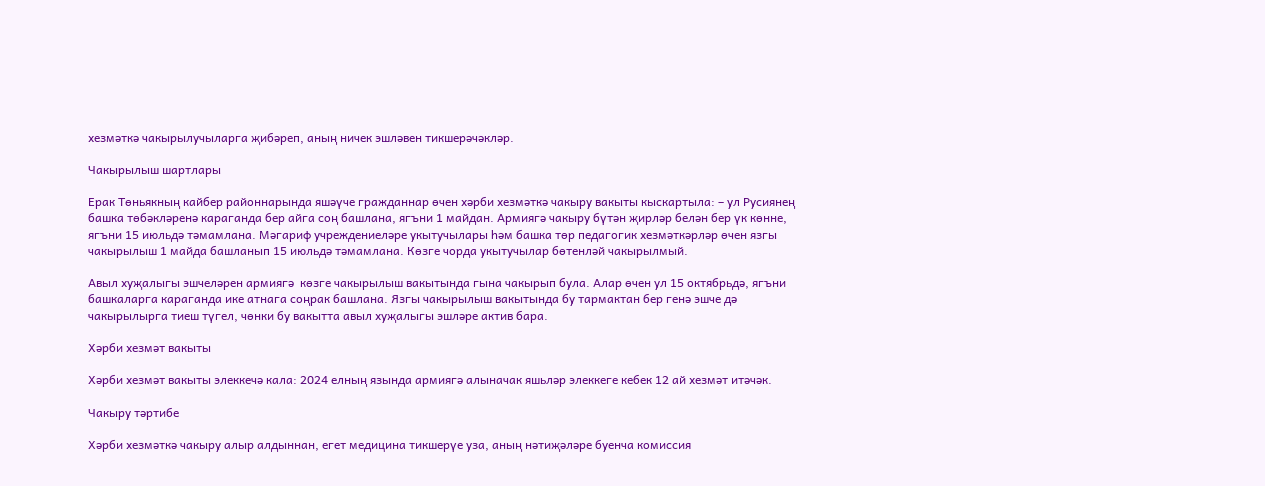хезмәткә чакырылучыларга җибәреп, аның ничек эшләвен тикшерәчәкләр.

Чакырылыш шартлары

Ерак Төньякның кайбер районнарында яшәүче гражданнар өчен хәрби хезмәткә чакыру вакыты кыскартыла: – ул Русиянең башка төбәкләренә караганда бер айга соң башлана, ягъни 1 майдан. Армиягә чакыру бүтән җирләр белән бер үк көнне, ягъни 15 июльдә тәмамлана. Мәгариф учреждениеләре укытучылары һәм башка төр педагогик хезмәткәрләр өчен язгы чакырылыш 1 майда башланып 15 июльдә тәмамлана. Көзге чорда укытучылар бөтенләй чакырылмый.

Авыл хуҗалыгы эшчеләрен армиягә  көзге чакырылыш вакытында гына чакырып була. Алар өчен ул 15 октябрьдә, ягъни башкаларга караганда ике атнага соңрак башлана. Язгы чакырылыш вакытында бу тармактан бер генә эшче дә чакырылырга тиеш түгел, чөнки бу вакытта авыл хуҗалыгы эшләре актив бара.

Хәрби хезмәт вакыты

Хәрби хезмәт вакыты элеккечә кала: 2024 елның язында армиягә алыначак яшьләр элеккеге кебек 12 ай хезмәт итәчәк.

Чакыру тәртибе

Хәрби хезмәткә чакыру алыр алдыннан, егет медицина тикшерүе уза, аның нәтиҗәләре буенча комиссия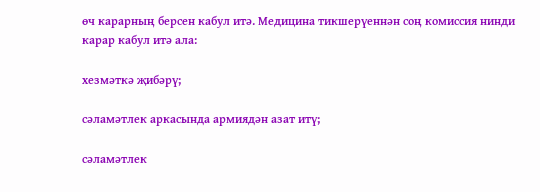өч карарның берсен кабул итә. Медицина тикшерүеннән соң комиссия нинди карар кабул итә ала:

хезмәткә җибәрү;

сәламәтлек аркасында армиядән азат итү;

сәламәтлек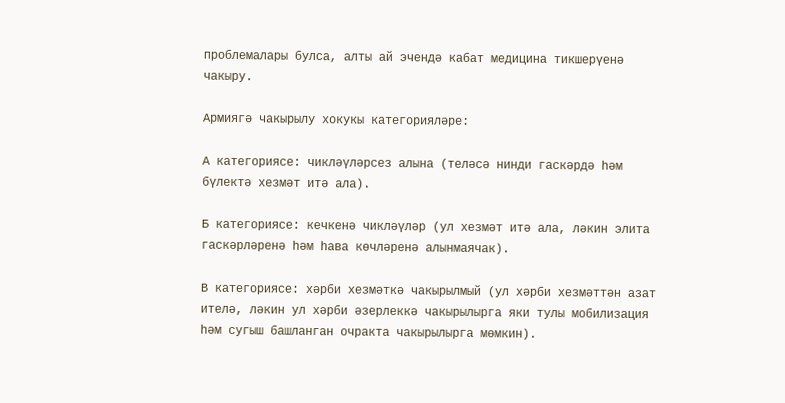проблемалары булса, алты ай эчендә кабат медицина тикшерүенә чакыру.

Армиягә чакырылу хокукы категорияләре:

А категориясе: чикләүләрсез алына (теләсә нинди гаскәрдә һәм бүлектә хезмәт итә ала).

Б категориясе: кечкенә чикләүләр (ул хезмәт итә ала, ләкин элита гаскәрләренә һәм һава көчләренә алынмаячак).

В категориясе: хәрби хезмәткә чакырылмый (ул хәрби хезмәттән азат ителә, ләкин ул хәрби әзерлеккә чакырылырга яки тулы мобилизация һәм сугыш башланган очракта чакырылырга мөмкин).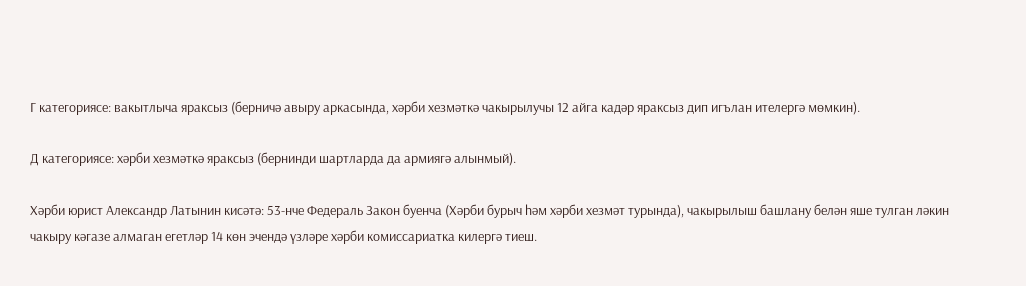Г категориясе: вакытлыча яраксыз (берничә авыру аркасында, хәрби хезмәткә чакырылучы 12 айга кадәр яраксыз дип игълан ителергә мөмкин).

Д категориясе: хәрби хезмәткә яраксыз (бернинди шартларда да армиягә алынмый).

Хәрби юрист Александр Латынин кисәтә: 53-нче Федераль Закон буенча (Хәрби бурыч һәм хәрби хезмәт турында), чакырылыш башлану белән яше тулган ләкин чакыру кәгазе алмаган егетләр 14 көн эчендә үзләре хәрби комиссариатка килергә тиеш.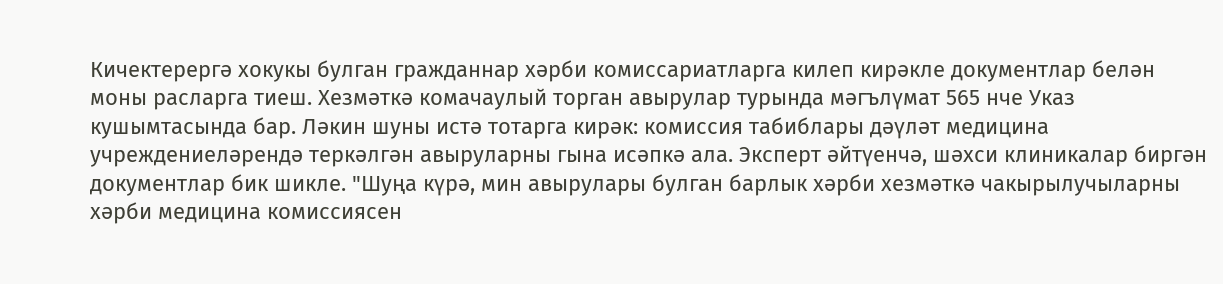Кичектерергә хокукы булган гражданнар хәрби комиссариатларга килеп кирәкле документлар белән моны расларга тиеш. Хезмәткә комачаулый торган авырулар турында мәгълүмат 565 нче Указ кушымтасында бар. Ләкин шуны истә тотарга кирәк: комиссия табиблары дәүләт медицина учреждениеләрендә теркәлгән авыруларны гына исәпкә ала. Эксперт әйтүенчә, шәхси клиникалар биргән документлар бик шикле. "Шуңа күрә, мин авырулары булган барлык хәрби хезмәткә чакырылучыларны хәрби медицина комиссиясен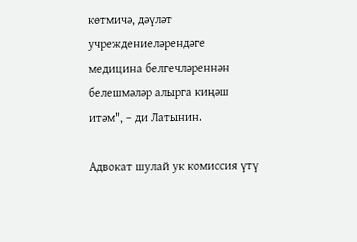көтмичә, дәүләт учреждениеләрендәге медицина белгечләреннән белешмәләр алырга киңәш итәм", – ди Латынин.

Адвокат шулай ук комиссия үтү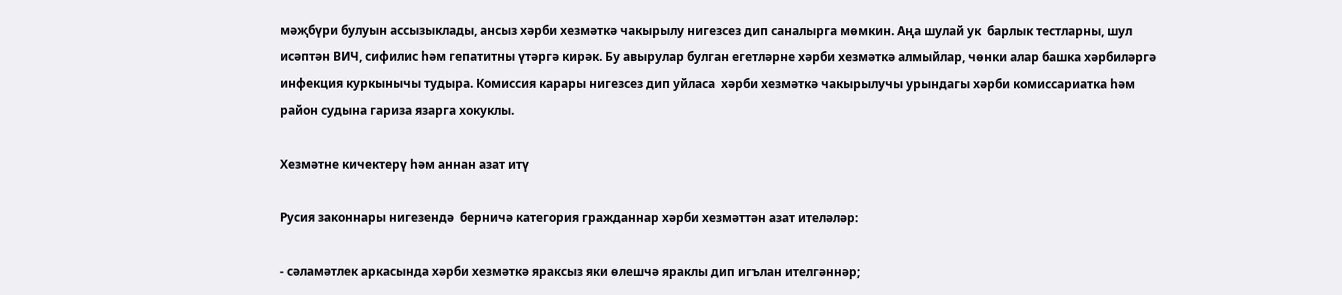мәҗбүри булуын ассызыклады, ансыз хәрби хезмәткә чакырылу нигезсез дип саналырга мөмкин. Аңа шулай ук  барлык тестларны, шул исәптән ВИЧ, сифилис һәм гепатитны үтәргә кирәк. Бу авырулар булган егетләрне хәрби хезмәткә алмыйлар, чөнки алар башка хәрбиләргә инфекция куркынычы тудыра. Комиссия карары нигезсез дип уйласа  хәрби хезмәткә чакырылучы урындагы хәрби комиссариатка һәм район судына гариза язарга хокуклы.

Хезмәтне кичектерү һәм аннан азат итү

Русия законнары нигезендә  берничә категория гражданнар хәрби хезмәттән азат ителәләр:

- сәламәтлек аркасында хәрби хезмәткә яраксыз яки өлешчә яраклы дип игълан ителгәннәр;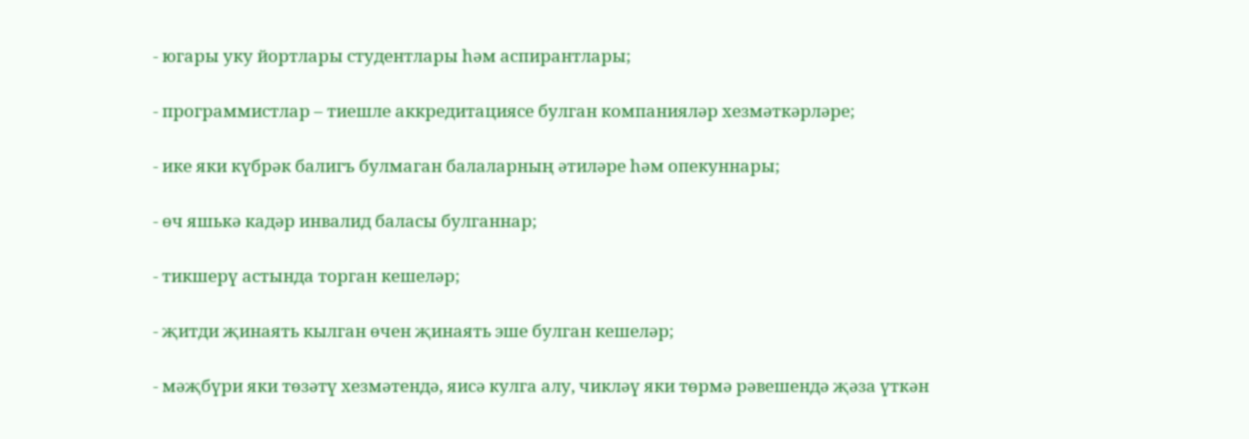- югары уку йортлары студентлары һәм аспирантлары;

- программистлар – тиешле аккредитациясе булган компанияләр хезмәткәрләре;

- ике яки күбрәк балигъ булмаган балаларның әтиләре һәм опекуннары;

- өч яшькә кадәр инвалид баласы булганнар;

- тикшерү астында торган кешеләр;

- җитди җинаять кылган өчен җинаять эше булган кешеләр;

- мәҗбүри яки төзәтү хезмәтендә, яисә кулга алу, чикләү яки төрмә рәвешендә җәза үткән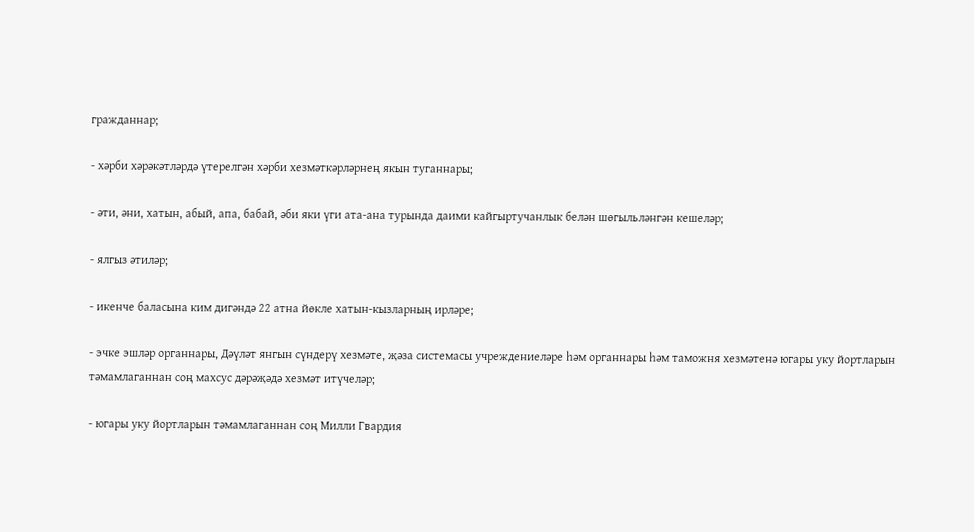гражданнар;

- хәрби хәрәкәтләрдә үтерелгән хәрби хезмәткәрләрнең якын туганнары;

- әти, әни, хатын, абый, апа, бабай, әби яки үги ата-ана турында даими кайгыртучанлык белән шөгыльләнгән кешеләр;

- ялгыз әтиләр;

- икенче баласына ким дигәндә 22 атна йөкле хатын-кызларның ирләре;

- эчке эшләр органнары, Дәүләт янгын сүндерү хезмәте, җәза системасы учреждениеләре һәм органнары һәм таможня хезмәтенә югары уку йортларын тәмамлаганнан соң махсус дәрәҗәдә хезмәт итүчеләр;

- югары уку йортларын тәмамлаганнан соң Милли Гвардия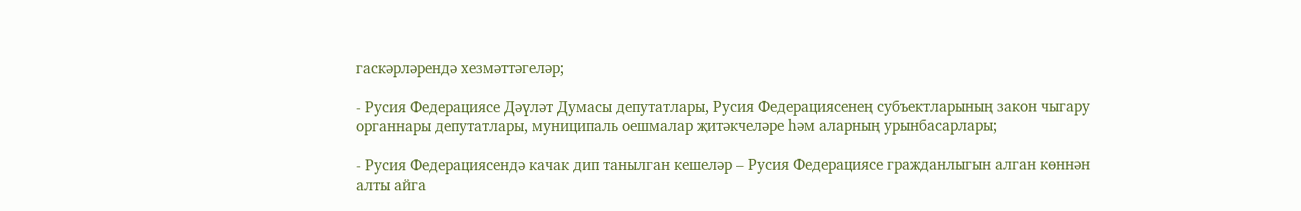гаскәрләрендә хезмәттәгеләр;

- Русия Федерациясе Дәүләт Думасы депутатлары, Русия Федерациясенең субъектларының закон чыгару органнары депутатлары, муниципаль оешмалар җитәкчеләре һәм аларның урынбасарлары;

- Русия Федерациясендә качак дип танылган кешеләр – Русия Федерациясе гражданлыгын алган көннән алты айга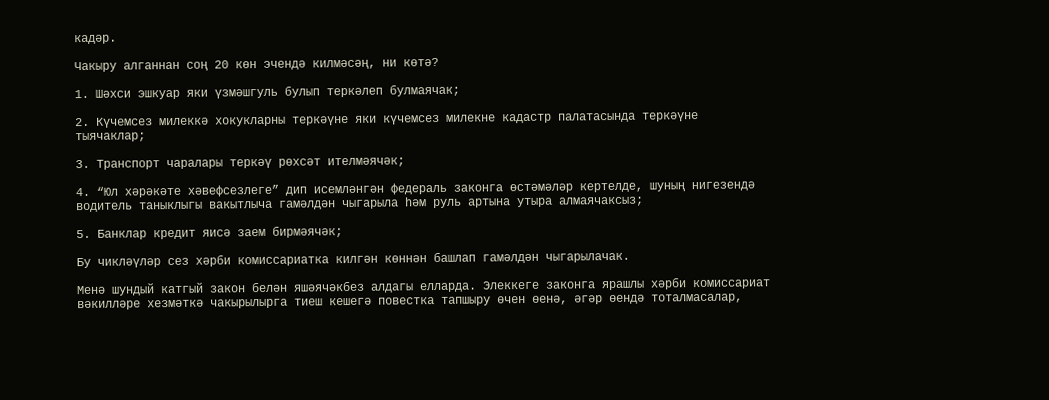кадәр.

Чакыру алганнан соң 20 көн эчендә килмәсәң, ни көтә?

1. Шәхси эшкуар яки үзмәшгуль булып теркәлеп булмаячак;

2. Күчемсез милеккә хокукларны теркәүне яки күчемсез милекне кадастр палатасында теркәүне тыячаклар;

3. Транспорт чаралары теркәү рөхсәт ителмәячәк;

4. “Юл хәрәкәте хәвефсезлеге” дип исемләнгән федераль законга өстәмәләр кертелде, шуның нигезендә водитель таныклыгы вакытлыча гамәлдән чыгарыла һәм руль артына утыра алмаячаксыз;

5. Банклар кредит яисә заем бирмәячәк;

Бу чикләүләр сез хәрби комиссариатка килгән көннән башлап гамәлдән чыгарылачак.

Менә шундый катгый закон белән яшәячәкбез алдагы елларда. Элеккеге законга ярашлы хәрби комиссариат вәкилләре хезмәткә чакырылырга тиеш кешегә повестка тапшыру өчен өенә, әгәр өендә тоталмасалар,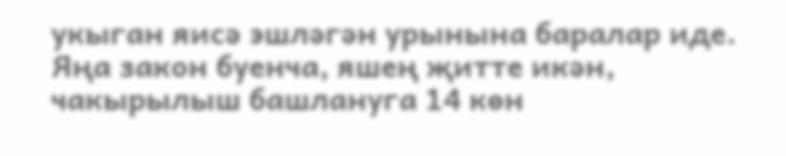укыган яисә эшләгән урынына баралар иде. Яңа закон буенча, яшең җитте икән, чакырылыш башлануга 14 көн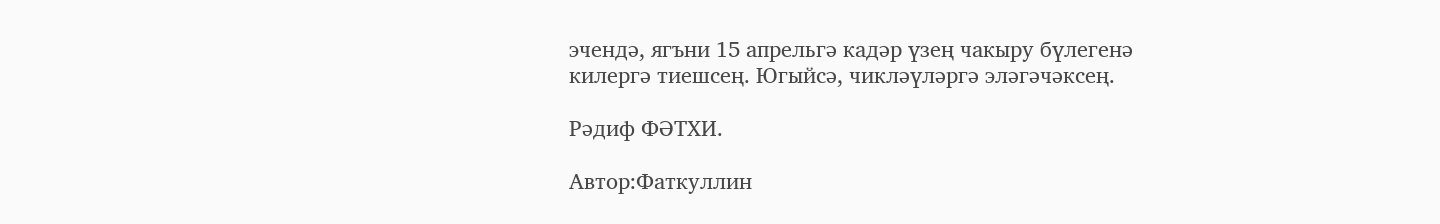эчендә, ягъни 15 апрельгә кадәр үзең чакыру бүлегенә килергә тиешсең. Югыйсә, чикләүләргә эләгәчәксең.

Рәдиф ФӘТХИ.

Автор:Фаткуллин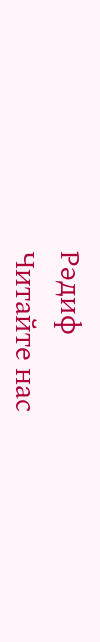Рәдиф
Читайте нас